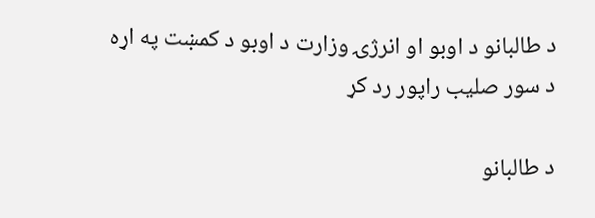د طالبانو د اوبو او انرژۍ وزارت د اوبو د کمښت په اړه د سور صلیب راپور رد کړ

د طالبانو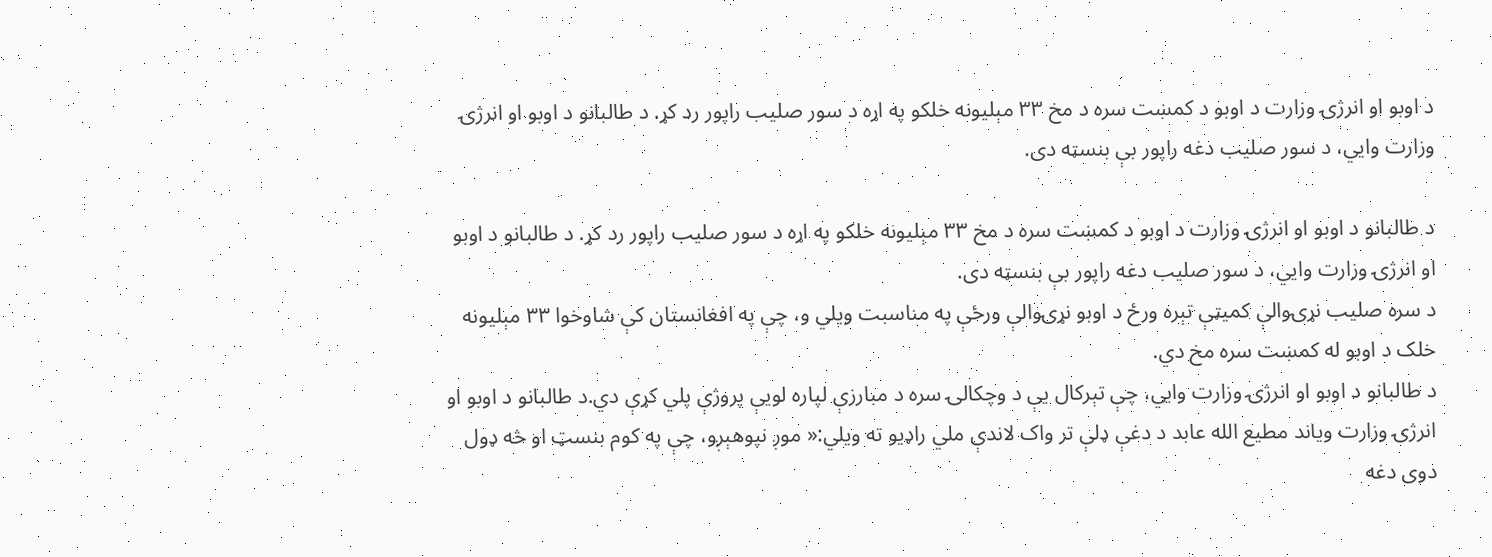د اوبو او انرژۍ وزارت د اوبو د کمښت سره د مخ ۳۳ مېلیونه خلکو په اړه د سور صلیب راپور رد کړ. د طالبانو د اوبو او انرژۍ وزارت وایي، د سور صلیب دغه راپور بې بنسټه دی.

د طالبانو د اوبو او انرژۍ وزارت د اوبو د کمښت سره د مخ ۳۳ مېلیونه خلکو په اړه د سور صلیب راپور رد کړ. د طالبانو د اوبو او انرژۍ وزارت وایي، د سور صلیب دغه راپور بې بنسټه دی.
د سره صلیب نړۍوالې کمیټې تېره ورځ د اوبو نړۍوالې ورځې په مناسبت ویلي و، چې په افغانستان کې شاوخوا ۳۳ مېلیونه خلک د اوبو له کمښت سره مخ دي.
د طالبانو د اوبو او انرژۍ وزارت وایي، چې تېرکال یې د وچکالۍ سره د مبارزې لپاره لویې پروژې پلي کړې دي.د طالبانو د اوبو او انرژۍ وزارت ویاند مطیع الله عابد د دغې ډلې تر واک لاندې ملي راډیو ته ویلي:« موږ نپوهېږو، چې په کوم بنسټ او څه ډول دوی دغه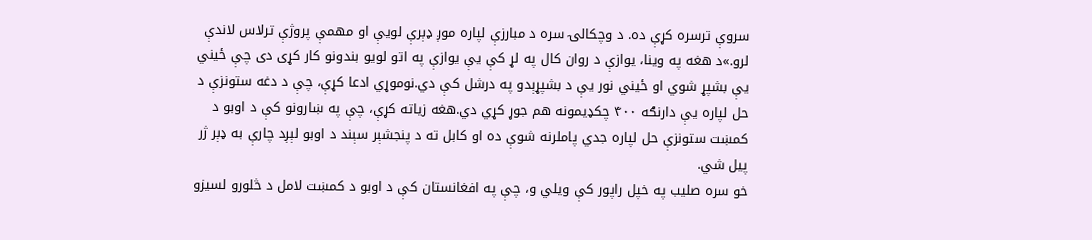سروې ترسره کړې ده. د وچکالۍ سره د مبارزې لپاره موږ ډېرې لویې او مهمې پروژې ترلاس لاندې لرو.»د هغه په وینا، یوازې د روان کال په لړ کې یې یوازې په اتو لویو بندونو کار کړی دی چې ځیني یې بشپړ شوي او ځیني نور یې د بشپړېدو په درشل کې دي.نوموړي ادعا کړې، چې د دغه ستونزې د حل لپاره یې دارنګه ۴۰۰ چکډیمونه هم جوړ کړي دي.هغه زیاته کړې، چې په ښارونو کې د اوبو د کمښت ستونزې حل لپاره جدي پاملرنه شوې ده او کابل ته د پنجشېر سېند د اوبو لېږد چارې به ډېر ژر پیل شي.
خو سره صلیب په خپل راپور کې ویلي و، چې په افغانستان کې د اوبو د کمښت لامل د څلورو لسیزو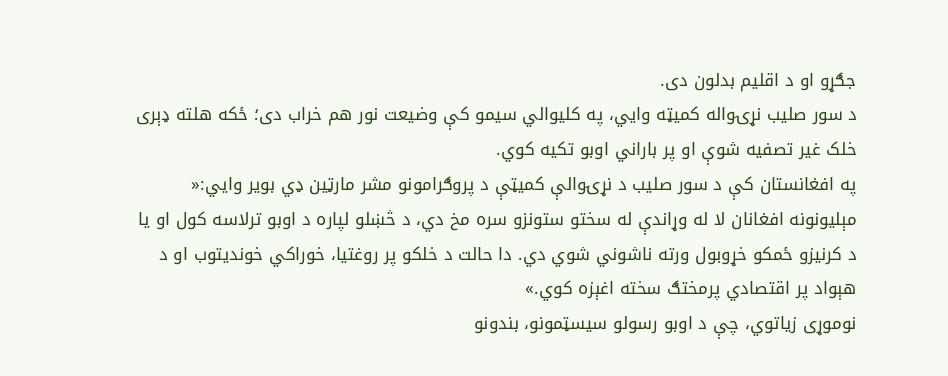جګړو او د اقلیم بدلون دی.
د سور صلیب نړۍواله کمیټه وايي، په کلیوالي سیمو کې وضیعت نور هم خراب دی؛ ځکه هلته ډېری خلک غیر تصفیه شوې او پر باراني اوبو تکیه کوي.
په افغانستان کې د سور صلیب د نړۍوالې کمیټې د پروګرامونو مشر مارټین ډي بویر وايي:« مېلیونونه افغانان لا له وړاندې له سختو ستونزو سره مخ دي، د څښلو لپاره د اوبو ترلاسه کول او یا د کرنیزو ځمکو خړوبول ورته ناشوني شوي دي. دا حالت د خلکو پر روغتیا، خوراکي خوندیتوب او د هېواد پر اقتصادي پرمختګ سخته اغېزه کوي.»
نوموړی زیاتوي، چې د اوبو رسولو سیسټمونو، بندونو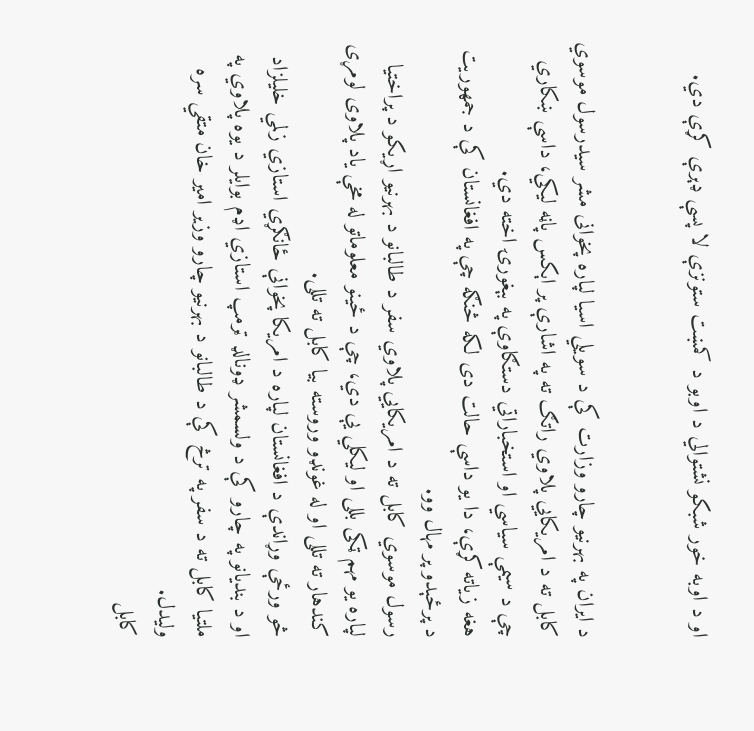او د اوبه خور شبکو نشتوالي د اوبو د کمښت ستونزې لا پسې ډېرې کړې دي.


د ایران په بهرنیو چارو وزارت کې د سویلي اسیا لپاره پخوانی مشر سیدرسول موسوي کابل ته د امریکایي پلاوي راتګ ته په اشارې پر اېکس پاڼه لیکي، داسې ښکاري چې د سیمې سیاسي او استخباراتي دستګاوې په بېغورۍ اخته دي.
هغه زیاته کړې، دا یو داسې حالت دی لکه څنګه چې په افغانستان کې د جمهوریت د پرځېدو پر مهال وو.
رسول موسوي کابل ته د امریکایي پلاوي سفر د طالبانو د بهرنیو اړیکو د پراختیا لپاره یو مهم ټکی بللی او لیکلي یې دي، چې د ځینو معلوماتو له مخې یاد پلاوی لومړی کندهار ته تللی او له غونډو وروسته بیا کابل ته تللی.
څو ورځې وړاندې د افغانستان لپاره د امریکا پخوانې ځانګړي استازي زلمي خلیلزاد او د بندیانو په چارو کې د ولسمشر ډونالډ ټرمپ استازي اډم بوایلر د یوه پلاوي په ملتیا کابل ته د سفر په ترڅ کې د طالبانو د بهرنیو چارو وزیر امیر خان متقي سره ولیدل.
کابل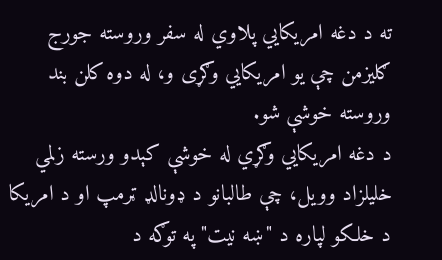ته د دغه امریکايي پلاوي له سفر وروسته جورج ګلیزمن چې یو امریکايي وګړی و، له دوه کلن بند وروسته خوشې شو.
د دغه امریکایي وګړي له خوشې کېدو ورسته زلمي خلیلزاد وویل، چې طالبانو د ډونالډ ټرمپ او د امریکا د خلکو لپاره د "ښه نیت" په توګه د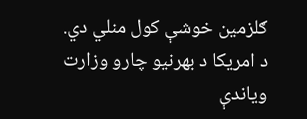ګلزمین خوشې کول منلي دي.
د امریکا د بهرنیو چارو وزارت ویاندې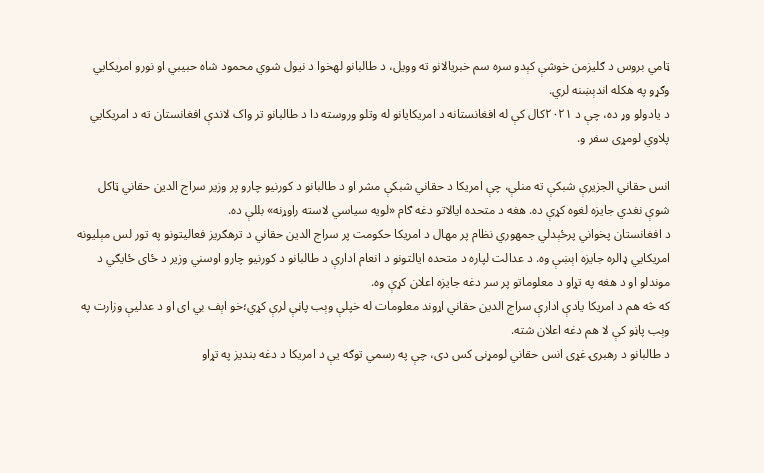ټامي بروس د ګلیزمن خوشې کېدو سره سم خبریالانو ته وویل، د طالبانو لهخوا د نیول شوي محمود شاه حبیبي او نورو امریکايي وګړو په هکله اندېښنه لري.
د یادولو وړ ده، چې د ۲۰۲۱کال کې له افغانستانه د امریکایانو له وتلو وروسته دا د طالبانو تر واک لاندې افغانستان ته د امریکايي پلاوي لومړی سفر و.

انس حقاني الجزیرې شبکې ته منلې، چې امریکا د حقاني شبکې مشر او د طالبانو د کورنیو چارو پر وزیر سراج الدین حقاني ټاکل شوې نغدي جایزه لغوه کړې ده. هغه د متحده ایالاتو دغه ګام «لویه سیاسي لاسته راوړنه» بللې ده.
د افغانستان پخواني پرځېدلي جمهوري نظام پر مهال د امریکا حکومت پر سراج الدین حقاني د ترهګریز فعالیتونو په تور لس مېلیونه امریکایي ډالره جایزه اېښې وه. د عدالت لپاره د متحده ایالتونو د انعام ادارې د طالبانو د کورنیو چارو اوسني وزیر د ځای ځایګي د موندلو او د هغه په تړاو د معلوماتو پر سر دغه جایزه اعلان کړې وه.
که څه هم د امریکا یادې ادارې سراج الدین حقاني اړوند معلومات له خپلې وېب پاڼې لرې کړي؛خو اېف بي ای او د عدلیې وزارت په وېب پاڼو کې لا هم دغه اعلان شته.
د طالبانو د رهبرۍ غړی انس حقاني لومړنی کس دی، چې په رسمي توګه یې د امریکا د دغه بندیز په تړاو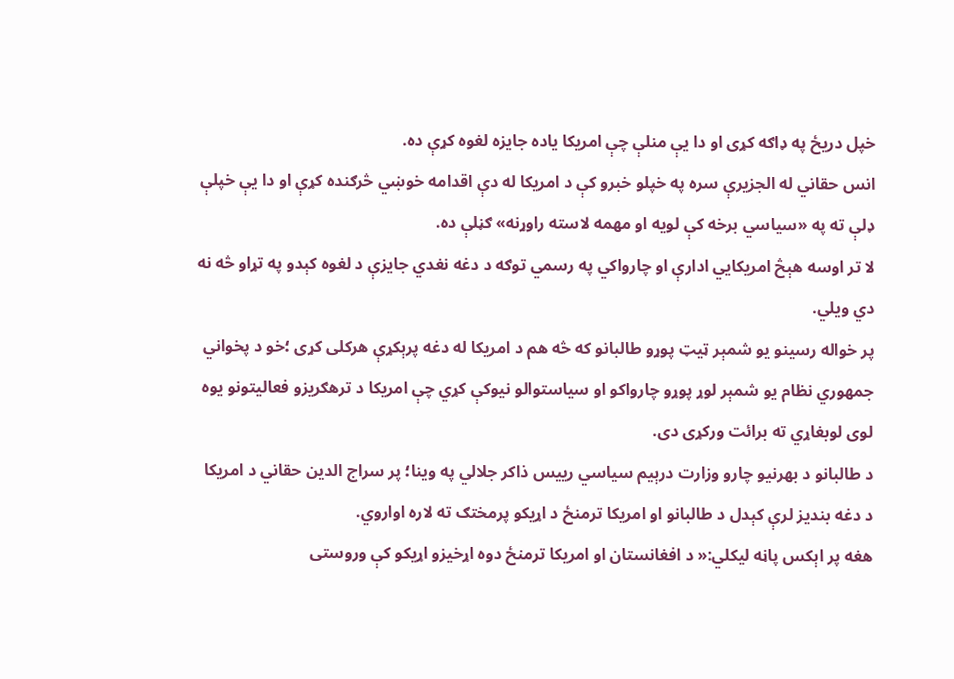خپل دریځ په ډاګه کړی او دا یې منلې چې امریکا یاده جایزه لغوه کړې ده.
انس حقاني له الجزیرې سره په خپلو خبرو کې د امریکا له دې اقدامه خوښي څرګنده کړې او دا یې خپلې ډلې ته په «سیاسي برخه کې لویه او مهمه لاسته راوړنه» ګڼلې ده.
لا تر اوسه هېڅ امریکایي ادارې او چارواکي په رسمي توګه د دغه نغدي جایزې د لغوه کېدو په تړاو څه نه دي ویلي.
پر خواله رسینو یو شمېر ټیټ پوړو طالبانو که څه هم د امریکا له دغه پرېکړې هرکلی کړی ؛خو د پخواني جمهوري نظام یو شمېر لوړ پوړو چارواکو او سیاستوالو نیوکې کړي چې امریکا د ترهګریزو فعالیتونو یوه لوی لوبغاړي ته برائت ورکړی دی.
د طالبانو د بهرنیو چارو وزارت درېیم سیاسي رییس ذاکر جلالي په وینا؛ پر سراج الدین حقاني د امریکا د دغه بندیز لرې کېدل د طالبانو او امریکا ترمنځ د اړیکو پرمختګ ته لاره اواروي.
هغه پر اېکس پاڼه لیکلي:« د افغانستان او امریکا ترمنځ دوه اړخیزو اړیکو کې وروستی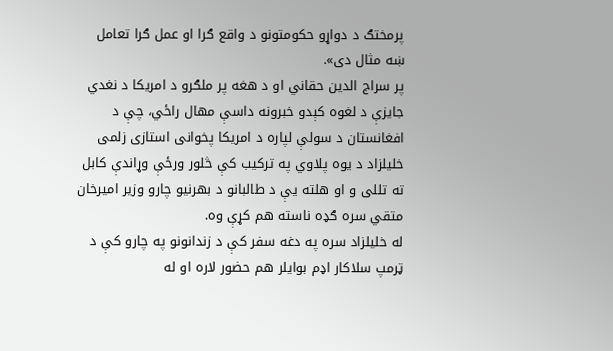پرمختګ د دواړو حکومتونو د واقع ګرا او عمل ګرا تعامل ښه مثال دی».
پر سراج الدین حقاني او د هغه پر ملګرو د امریکا د نغدي جایزې د لغوه کېدو خبرونه داسې مهال راځي، چې د افغانستان د سولې لپاره د امریکا پخوانی استازی زلمی خلیلزاد د یوه پلاوي په ترکیب کې څلور ورځې وړاندې کابل ته تللی و او هلته یې د طالبانو د بهرنیو چارو وزیر امیرخان متقي سره ګډه ناسته هم کړې وه.
له خلیلزاد سره په دغه سفر کې د زندانونو په چارو کې د ټرمپ سلاکار اډم بوایلر هم حضور لاره او له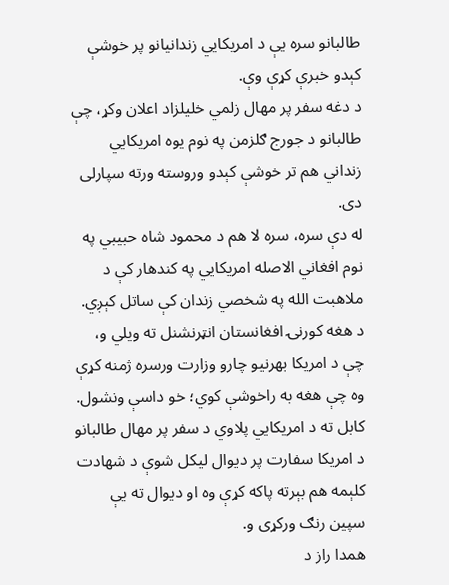طالبانو سره یې د امریکایي زندانیانو پر خوشې کېدو خبرې کړې وې.
د دغه سفر پر مهال زلمي خلیلزاد اعلان وکړ، چې طالبانو د جورج ګلزمن په نوم یوه امریکایي زنداني هم تر خوشې کېدو وروسته ورته سپارلی دی.
له دې سره، سره لا هم د محمود شاه حبیبي په نوم افغاني الاصله امریکایي په کندهار کې د ملاهبت الله په شخصي زندان کې ساتل کېږي.
د هغه کورنۍ افغانستان انټرنشنل ته ویلي و، چې د امریکا بهرنیو چارو وزارت ورسره ژمنه کړې وه چې هغه به راخوشې کوي؛ خو داسې ونشول.
کابل ته د امریکایي پلاوي د سفر پر مهال طالبانو د امریکا سفارت پر دیوال لیکل شوې د شهادت کلېمه هم بېرته پاکه کړې وه او دیوال ته یې سپین رنګ ورکړی و.
همدا راز د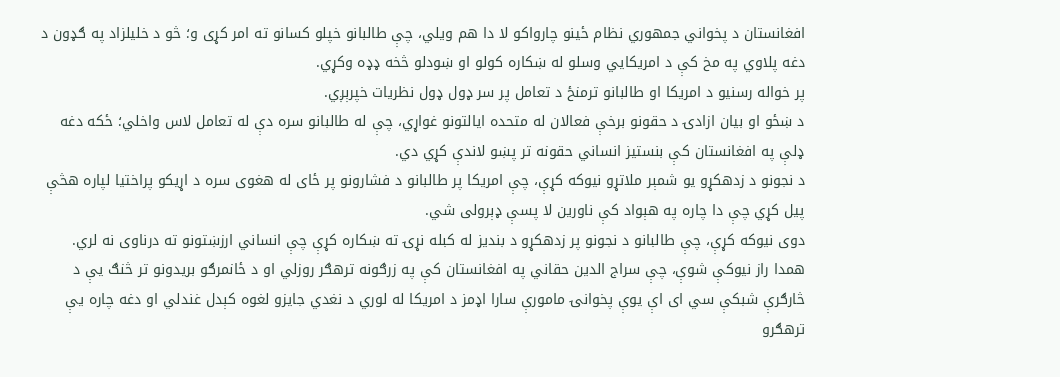افغانستان د پخواني جمهوري نظام ځینو چارواکو لا دا هم ویلي، چې طالبانو خپلو کسانو ته امر کړی و؛ څو د خلیلزاد په ګډون د دغه پلاوي په مخ کې د امریکایي وسلو له ښکاره کولو او ښودلو څخه ډډه وکړي.
پر خواله رسنیو د امریکا او طالبانو ترمنځ د تعامل پر سر ډول ډول نظریات خپرېږي.
د ښځو او بیان ازادۍ د حقونو برخې فعالان له متحده ایالتونو غواړي، چې له طالبانو سره دې له تعامل لاس واخلي؛ ځکه دغه ډلې په افغانستان کې بنستیز انساني حقونه تر پښو لاندې کړي دي.
د نجونو د زدهکړو یو شمېر ملاتړو نیوکه کړې، چې امریکا پر طالبانو د فشارونو پر ځای له هغوی سره د اړیکو پراختیا لپاره هڅې پیل کړي چې دا چاره په هېواد کې ناورین لا پسې ډېرولی شي.
دوی نیوکه کړې، چې طالبانو د نجونو پر زدهکړو د بندیز له کبله نړۍ ته ښکاره کړې چې انساني ارزښتونو ته درناوی نه لري.
همدا راز نیوکې شوې، چې سراج الدین حقاني په افغانستان کې په زرګونه ترهګر روزلي او د ځانمرګو بریدونو تر څنګ یې د څارګرې شبکې سي ای اې یوې پخوانۍ مامورې سارا اډمز د امریکا له لوري د نغدي جایزو لغوه کېدل غندلي او دغه چاره یې ترهګرو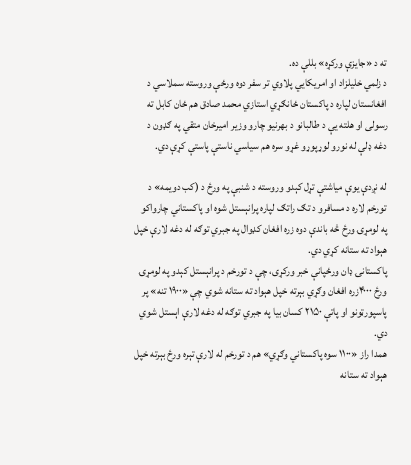ته د «جایزې ورکړه» بللې ده.
د زلمي خلیلزاد او امریکایي پلاوي تر سفر دوه ورځې وروسته سملاسي د افغانستان لپاره د پاکستان ځانګړي استازي محمد صادق هم ځان کابل ته رسولی او هلته یې د طالبانو د بهرنیو چارو وزیر امیرخان متقي په ګډون د دغه ډلې له نورو لوړپوړو غړو سره هم سیاسي ناستې پاستې کړې دي.

له نږدې یوې میاشتې تړل کېدو وروسته د شنبې په ورځ د (کب دویمه» د تورخم لاره د مسافرو د تګ راتګ لپاره پرانېستل شوه او پاکستاني چارواکو په لومړۍ ورځ څه باندې دوه زره افغان کډوال په جبري توګه له دغه لارې خپل هېواد ته ستانه کړي دي.
پاکستانۍ ډان ورځپانې خبر ورکړی، چې د تورخم د پرانېستل کېدو په لومړۍ ورځ ۴۰۰۰زره افغان وګړي بېرته خپل هېواد ته ستانه شوي چې «۱۹۰۰ تنه» پر پاسپورټونو او پاتې ۲۱۵۰ کسان بیا په جبري توګه له دغه لارې اېستل شوي دي.
همدا راز «۱۱۰۰ سوه پاکستاني وګړي» هم د تورخم له لارې تېره ورځ بېرته خپل هېواد ته ستانه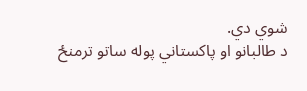شوي دي.
د طالبانو او پاکستاني پوله ساتو ترمنځ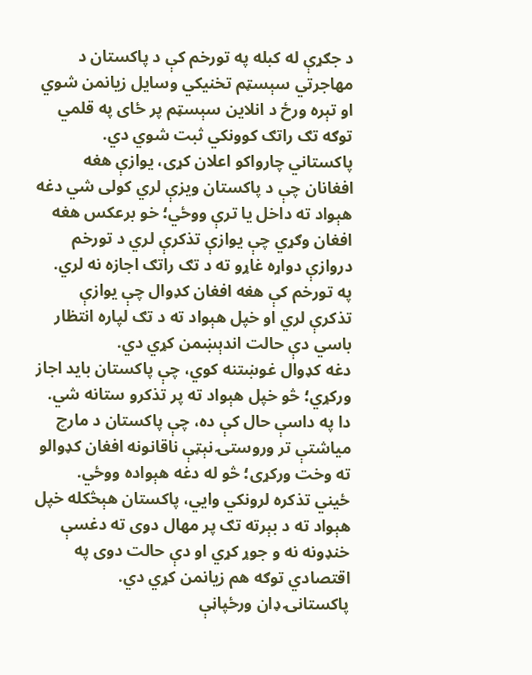د جګړې له کبله په تورخم کې د پاکستان د مهاجرتي سېسټم تخنیکي وسایل زیانمن شوي او تېره ورځ د انلاین سېسټم پر ځای په قلمي توګه تګ راتګ کوونکي ثبت شوي دي.
پاکستاني چارواکو اعلان کړی، یوازې هغه افغانان چې د پاکستان ویزې لري کولی شي دغه هېواد ته داخل یا ترې ووځي؛ خو برعکس هغه افغان وګړي چې یوازې تذکرې لري د تورخم دروازې دواړه غاړو ته د تګ راتګ اجازه نه لري.
په تورخم کې هغه افغان کډوال چې یوازې تذکرې لري او خپل هېواد ته د تګ لپاره انتظار باسي دې حالت اندېښمن کړي دي.
دغه کډوال غوښتنه کوي، چې پاکستان باید اجاز ورکړي؛ څو خپل هېواد ته پر تذکرو ستانه شي. دا په داسې حال کې ده، چې پاکستان د مارچ میاشتې تر وروستۍ نېټې ناقانونه افغان کډوالو ته وخت ورکړی؛ څو له دغه هېواده ووځي.
ځیني تذکره لرونکي وایي، پاکستان هېڅکله خپل هېواد ته د بېرته تګ پر مهال دوی ته دغسې خنډونه نه و جوړ کړي او دې حالت دوی په اقتصادي توګه هم زیانمن کړي دي.
پاکستانۍ ډان ورځپاڼې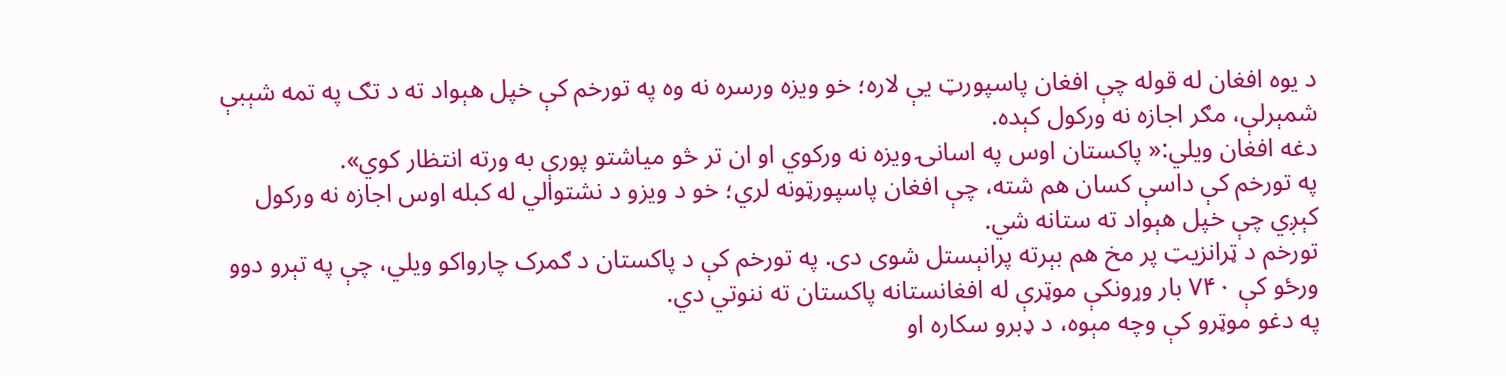د یوه افغان له قوله چې افغان پاسپورټ یې لاره؛ خو ویزه ورسره نه وه په تورخم کې خپل هېواد ته د تګ په تمه شېبې شمېرلې، مګر اجازه نه ورکول کېده.
دغه افغان ویلي:« پاکستان اوس په اسانۍ ویزه نه ورکوي او ان تر څو میاشتو پورې به ورته انتظار کوي».
په تورخم کې داسې کسان هم شته، چې افغان پاسپورټونه لري؛ خو د ویزو د نشتوالي له کبله اوس اجازه نه ورکول کېږي چې خپل هېواد ته ستانه شي.
تورخم د ټرانزیټ پر مخ هم بېرته پرانېستل شوی دی. په تورخم کې د پاکستان د ګمرک چارواکو ویلي، چې په تېرو دوو ورځو کې ۷۴۰ بار وړونکې موټرې له افغانستانه پاکستان ته ننوتي دي.
په دغو موټرو کې وچه مېوه، د ډبرو سکاره او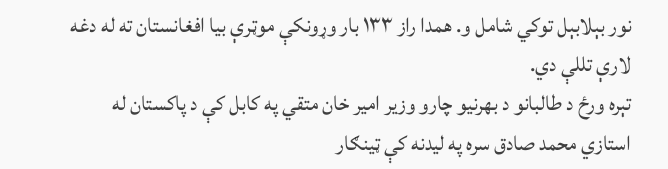نور بېلابېل توکي شامل و. همدا راز ۱۳۳ بار وړونکې موټرې بیا افغانستان ته له دغه لارې تللې دي.
تېره ورځ د طالبانو د بهرنیو چارو وزیر امیر خان متقي په کابل کې د پاکستان له استازي محمد صادق سره په لیدنه کې ټینګار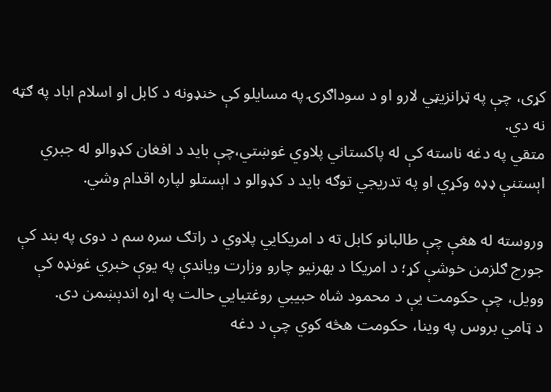کړی، چې په ټرانزیټي لارو او د سوداګرۍ په مسایلو کې خنډونه د کابل او اسلام اباد په ګټه نه دي.
متقي په دغه ناسته کې له پاکستاني پلاوي غوښتي،چې باید د افغان کډوالو له جبري اېستنې ډډه وکړي او په تدریجي توګه باید د کډوالو د اېستلو لپاره اقدام وشي.

وروسته له هغې چې طالبانو کابل ته د امریکایي پلاوي د راتګ سره سم د دوی په بند کې جورج ګلزمن خوشې کړ؛ د امریکا د بهرنیو چارو وزارت ویاندې په یوې خبري غونډه کې وویل، چې حکومت یې د محمود شاه حبیبي روغتیایي حالت په اړه اندېښمن دی.
د ټامي بروس په وینا، حکومت هڅه کوي چې د دغه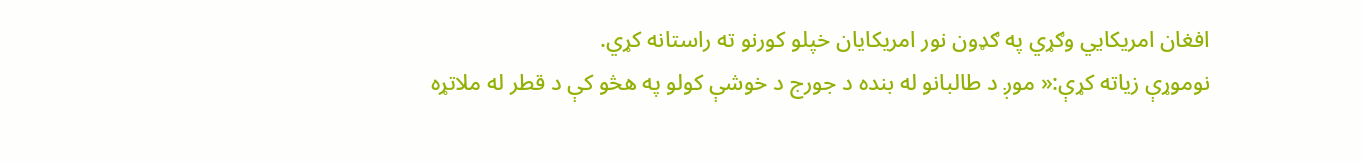افغان امریکایي وګړي په ګډون نور امریکایان خپلو کورنو ته راستانه کړي.
نوموړې زیاته کړې:« موږ د طالبانو له بنده د جورج د خوشې کولو په هڅو کې د قطر له ملاتړه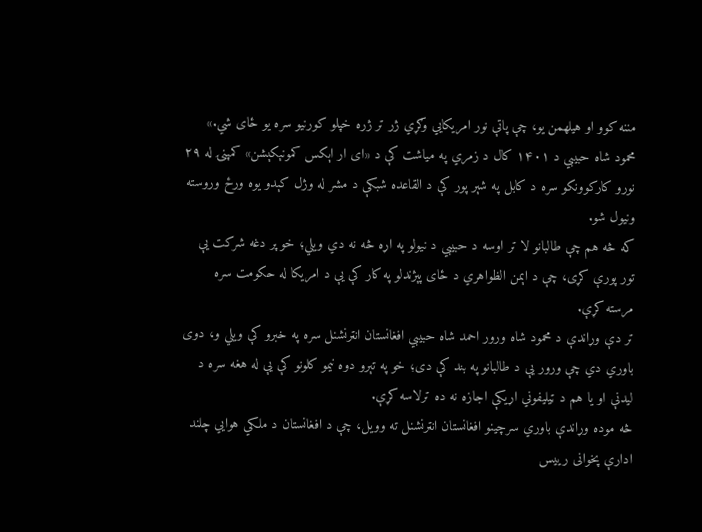مننه کوو او هیلهمن یو، چې پاتې نور امریکایي وګړي ژر تر ژره خپلو کورنیو سره یو ځای شي.»
محمود شاه حبیبي د ۱۴۰۱ کال د زمري په میاشت کې د «ای ار اېکس کمونېکېشن» کمپنۍ له ۲۹ نورو کارکوونکو سره د کابل په شېر پور کې د القاعده شبکې د مشر له وژل کېدو یوه ورځ وروسته ونیول شو.
که څه هم چې طالبانو لا تر اوسه د حبیبي د نیولو په اړه څه نه دي ویلي؛ خو پر دغه شرکت یې تور پورې کړی، چې د اېمن الظواهري د ځای پېژندلو په کار کې یې د امریکا له حکومت سره مرسته کړې.
تر دې وړاندې د محمود شاه ورور احمد شاه حبیبي افغانستان انټرنشنل سره په خبرو کې ویلي و، دوی باوري دي چې ورور یې د طالبانو په بند کې دی؛ خو په تېرو دوه نیمو کلونو کې یې له هغه سره د لیدنې او یا هم د ټیلیفوني اړیکې اجازه نه ده ترلاسه کړې.
څه موده وړاندې باوري سرچینو افغانستان انټرنشنل ته وویل، چې د افغانستان د ملکي هوايي چلند ادارې پخوانی رییس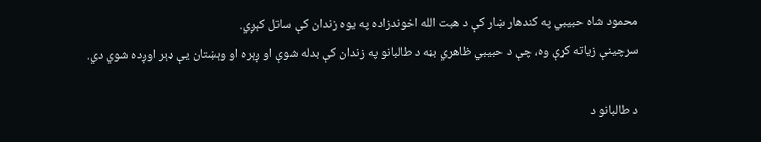محمود شاه حبیبي په کندهار ښار کې د هبت الله اخوندزاده په یوه زندان کې ساتل کېږي.
سرچینې زیاته کړې وه، چې د حبیبي ظاهري بڼه د طالبانو په زندان کې بدله شوې او ږېره او وېښتان یې ډېر اوږده شوي دي.

د طالبانو د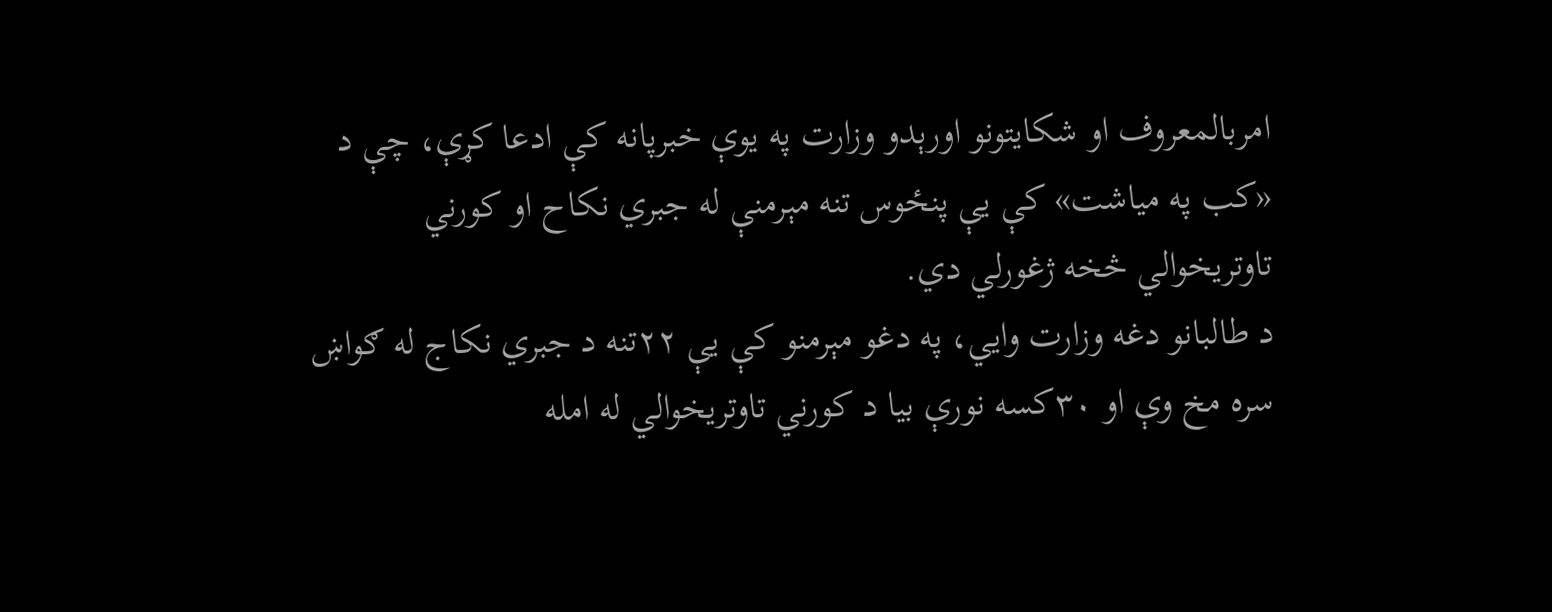امربالمعروف او شکایتونو اورېدو وزارت په یوې خبرپانه کې ادعا کړې، چې د «کب په میاشت» کې یې پنځوس تنه مېرمنې له جبري نکاح او کورني تاوتریخوالي څخه ژغورلي دي.
د طالبانو دغه وزارت وایي، په دغو مېرمنو کې یې ۲۲تنه د جبري نکاج له ګواښ سره مخ وې او ۳۰کسه نورې بیا د کورني تاوتریخوالي له امله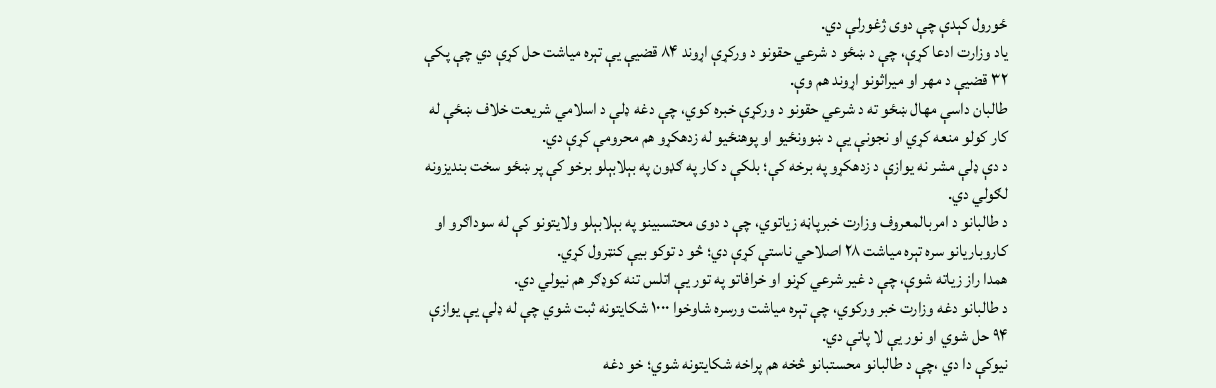ځورول کېدې چې دوی ژغورلې دي.
یاد وزارت ادعا کړې، چې د ښځو د شرعي حقونو د ورکړې اړوند ۸۴ قضیې یې تېره میاشت حل کړې دي چې پکې ۳۲ قضیې د مهر او میراثونو اړوند هم وې.
طالبان داسې مهال ښځو ته د شرعي حقونو د ورکړې خبره کوي، چې دغه ډلې د اسلامي شریعت خلاف ښځې له کار کولو منعه کړي او نجونې یې د ښوونځيو او پوهنځیو له زدهکړو هم محرومې کړې دي.
د دې ډلې مشر نه یوازې د زدهکړو په برخه کې؛ بلکې د کار په ګډون په بېلابېلو برخو کې پر ښځو سخت بندیزونه لګولي دي.
د طالبانو د امربالمعروف وزارت خبرپاڼه زیاتوي، چې د دوی محتسبینو په بېلابېلو ولایتونو کې له سوداګرو او کاروباریانو سره تېره میاشت ۲۸ اصلاحي ناستې کړې دي؛ څو د توکو بیې کنټرول کړي.
همدا راز زیاته شوې، چې د غیر شرعي کړنو او خرافاتو په تور یې اتلس تنه کوډګر هم نیولي دي.
د طالبانو دغه وزارت خبر ورکوي، چې تېره میاشت ورسره شاوخوا ۱۰۰۰ شکایتونه ثبت شوي چې له ډلې یې یوازې ۹۴ حل شوي او نور یې لا پاتې دي.
نیوکې دا دي ،چې د طالبانو محستبانو څخه هم پراخه شکایتونه شوي؛ خو دغه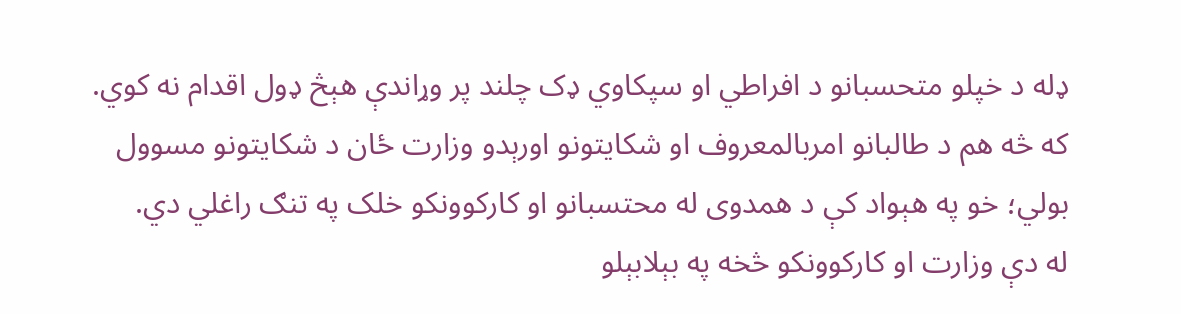ډله د خپلو متحسبانو د افراطي او سپکاوي ډک چلند پر وړاندې هېڅ ډول اقدام نه کوي.
که څه هم د طالبانو امربالمعروف او شکایتونو اورېدو وزارت ځان د شکایتونو مسوول بولي؛ خو په هېواد کې د همدوی له محتسبانو او کارکوونکو خلک په تنګ راغلي دي.
له دې وزارت او کارکوونکو څخه په بېلابېلو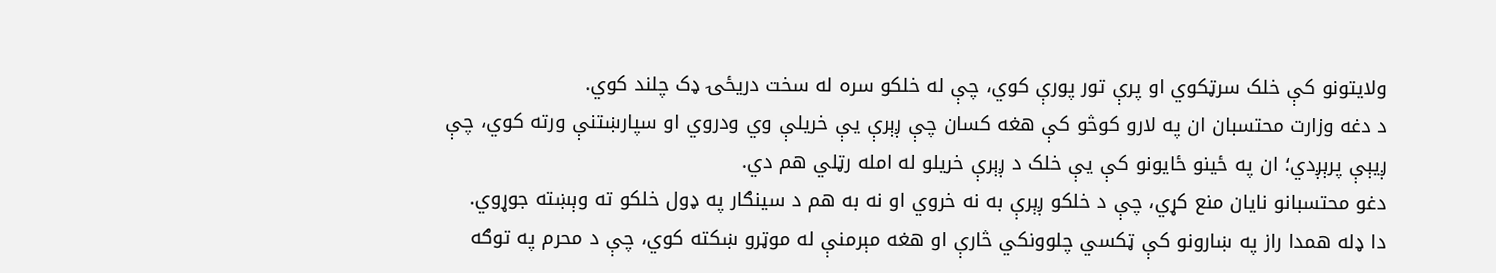ولایتونو کې خلک سرټکوي او پرې تور پورې کوي، چې له خلکو سره له سخت دریځۍ ډک چلند کوي.
د دغه وزارت محتسبان ان په لارو کوڅو کې هغه کسان چې ږېرې یې خریلې وي ودروي او سپارښتنې ورته کوي، چې ږیېې پرېږدي؛ ان په ځینو ځایونو کې یې خلک د ږېرې خریلو له امله رټلي هم دي.
دغو محتسبانو نایان منع کړي، چې د خلکو ږېرې به نه خروي او نه به هم د سینګار په ډول خلکو ته وېښته جوړوي.
دا ډله همدا راز په ښارونو کې ټکسي چلوونکي څارې او هغه مېرمنې له موټرو ښکته کوي، چې د محرم په توګه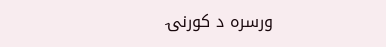ورسره د کورنۍ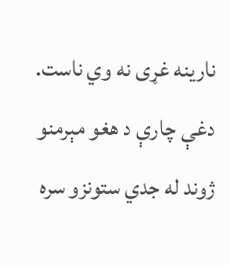نارینه غړی نه وي ناست.
دغې چارې د هغو مېرمنو ژوند له جدي ستونزو سره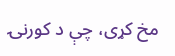مخ کړی، چې د کورنۍ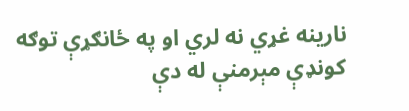نارینه غړي نه لري او په ځانګړې توګه کونډې مېرمنې له دې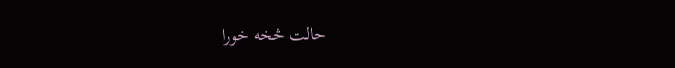حالت څخه خورا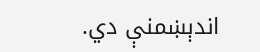اندېښمنې دي.